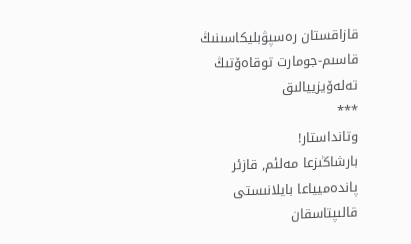قازاقستان رەسپۋبليكاسىنىڭ قاسىم-جومارت توقاەۆتىڭ تەلەۆيزييالىق
***
وتانداستار!
بارشاڭىزعا مەلئم, قازئر پاندەميياعا بايلانىستى قالىپتاسقان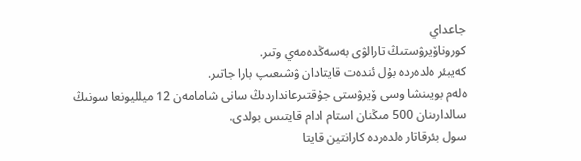جاعداي
كوروناۆيرۋستىڭ تارالۋى بەسەڭدەمەي وتىر.
كەيبئر ەلدەردە بۇل ئندەت قايتادان ۋشىعىپ بارا جاتىر.
ەلەم بويىنشا وسى ۆيرۋستى جۇقتىرعانداردىڭ سانى شامامەن 12 ميلليونعا سونىڭ سالدارىنان 500 مىڭنان استام ادام قايتىس بولدى.
سول بئرقاتار ەلدەردە كارانتين قايتا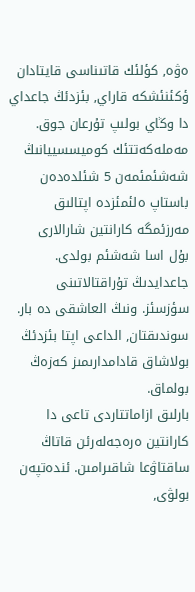ەۋە, كؤلئك قاتىناسى قايتادان
ؤكئنئشكە قاراي, بئزدئڭ جاعداي دا وڭاي بولىپ تۇرعان جوق.
مەملەكەتتئك كوميسسييانىڭ شەشئمئمەن 5 شئلدەدەن باستاپ ەلئمئزدە اپتالىق مەرزئمگە كارانتين شارالارى
بۇل اسا شەشئم بولدى.
جاعدايدىڭ تۇراقتالاتىنى سؤزسئز. ونىڭ العاشقى دە بار. سوندىقتان, الداعى اپتا بئزدئڭ بولاشاق قادامدارىمىز كەزەڭ بولماق.
بارلىق ازاماتتاردى تاعى دا كارانتين ەرەجەلەرئن قاتاڭ ساقتاۋعا شاقىرامىن. ئندەتپەن بولۋى,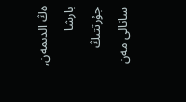ەڭ الدىمەن, بارشا جۇرتتىڭ سانالى مەن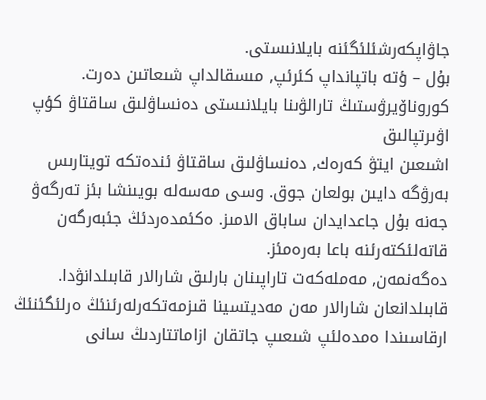جاۋاپكەرشئلئگئنە بايلانىستى.
بۇل – ؤتە باتپانداپ كئرئپ, مىسقالداپ شىعاتىن دەرت.
كوروناۆيرۋستىڭ تارالۋىنا بايلانىستى دەنساۋلىق ساقتاۋ كؤپ اۋىرتپالىق
اشىعىن ايتۋ كەرەك, دەنساۋلىق ساقتاۋ ئندەتكە تويتارىس بەرۋگە دايىن بولعان جوق. وسى مەسەلە بويىنشا بئز تەرگەۋ جەنە بۇل جاعدايدان ساباق الامىز. ەكئمدەردئڭ جئبەرگەن قاتەلئكتەرئنە باعا بەرەمئز.
دەگەنمەن, مەملەكەت تاراپىنان بارلىق شارالار قابىلدانۋدا.
قابىلدانعان شارالار مەن مەديتسينا قىزمەتكەرلەرئنئڭ ەرلئگئنئڭ ارقاسىندا ەمدەلئپ شىعىپ جاتقان ازاماتتاردىڭ سانى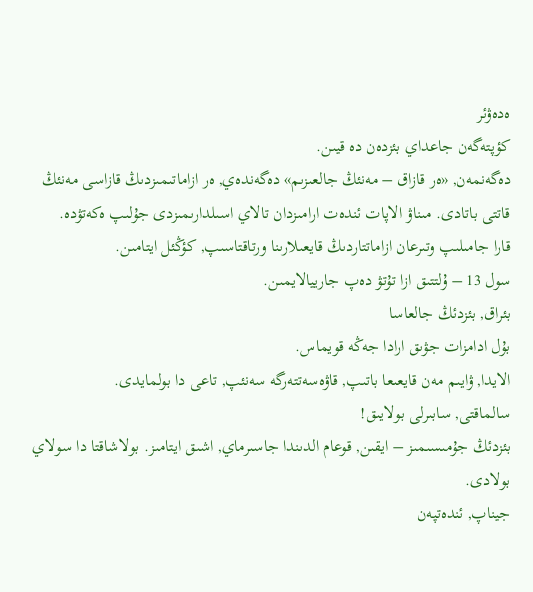ەدەۋئر
كؤپتەگەن جاعداي بئزدەن دە قيىن.
دەگەنمەن, «ەر قازاق – مەنئڭ جالعىزىم» دەگەندەي, ەر ازاماتىمىزدىڭ قازاسى مەنئڭ قاتتى باتادى. مىناۋ الاپات ئندەت ارامىزدان تالاي اسىلدارىمىزدى جۇلىپ ەكەتۋدە.
قارا جامىلىپ وتىرعان ازاماتتاردىڭ قايعىلارىنا ورتاقتاسىپ, كؤڭئل ايتامىن.
سول 13 – ۇلتتىق ازا تۇتۋ دەپ جارييالايمىن.
بئراق, بئزدئڭ جالعاسا
بۇل ادامزات جۋىق ارادا جەڭە قويماس.
الايدا, ۋايىم مەن قايعىعا باتىپ, قاۋەسەتتەرگە سەنئپ, تاعى دا بولمايدى.
سالماقتى, سابىرلى بولايىق!
بئزدئڭ جۇمىسىمىز – ايقىن, قوعام الدىندا جاسىرماي, اشىق ايتامىز. بولاشاقتا دا سولاي بولادى.
جيناپ, ئندەتپەن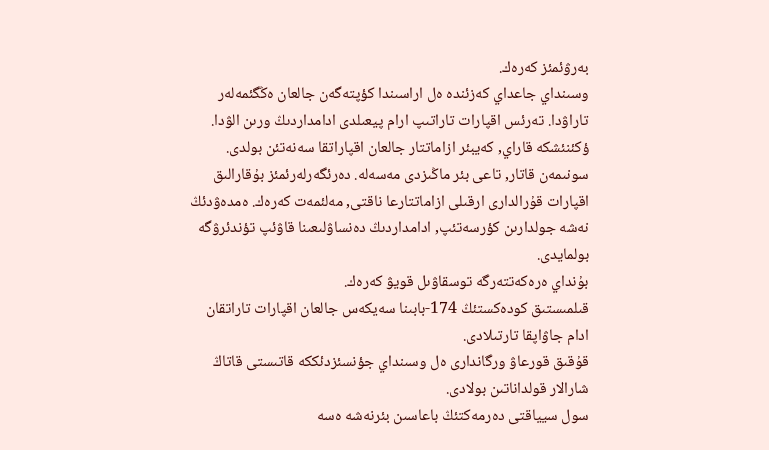بەرۋئمئز كەرەك.
وسىنداي جاعداي كەزئندە ەل اراسىندا كؤپتەگەن جالعان ەڭگئمەلەر تاراۋدا. تەرئس اقپارات تاراتىپ ارام پيعىلدى ادامداردىڭ ورىن الۋدا.
ؤكئنئشكە قاراي, كەيبئر ازاماتتار جالعان اقپاراتقا سەنەتئن بولدى.
سونىمەن قاتار, تاعى بئر ماڭىزدى مەسەلە. دەرئگەرلەرئمئز بۇقارالىق اقپارات قۇرالدارى ارقىلى ازاماتتارعا ناقتى, مەلئمەت كەرەك. ەمدەۋدئڭ نەشە جولدارىن كؤرسەتئپ, ادامداردىڭ دەنساۋلىعىنا قاۋئپ تؤندئرۋگە بولمايدى.
بۇنداي ەرەكەتتەرگە توسقاۋىل قويۋ كەرەك.
قىلمىستىق كودەكستئڭ 174-بابىنا سەيكەس جالعان اقپارات تاراتقان ادام جاۋاپقا تارتىلادى.
قۇقىق قورعاۋ ورگاندارى ەل وسىنداي جؤنسئزدئككە قاتىستى قاتاڭ شارالار قولداناتىن بولادى.
سول سيياقتى دەرمەكتئڭ باعاسىن بئرنەشە ەسە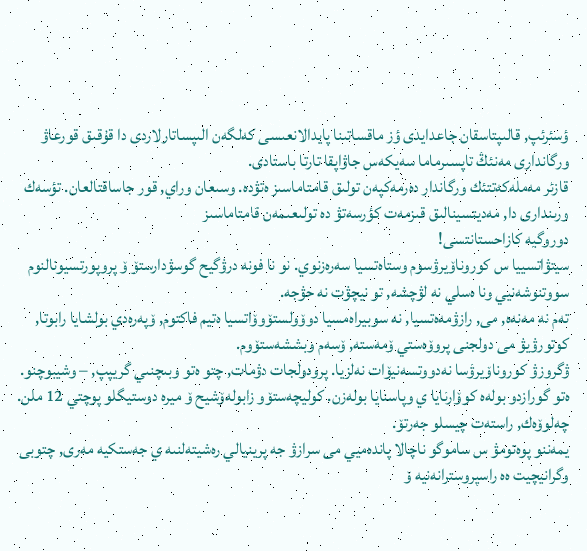ؤسئرئپ, قالىپتاسقان جاعدايدى ؤز ماقساتىنا پايدالانعىسى كەلگەن الىپساتارلاردى دا قۇقىق قورعاۋ ورگاندارى مەنئڭ تاپسىرماما سەيكەس جاۋاپقا تارتا باستادى.
قازئر مەملەكەتتئك ورگاندار دەرمەكپەن تولىق قامتاماسىز ەتۋدە. وسىعان وراي, قور جاساقتالعان. تؤسەك ورىندارى دا, مەديتسينالىق قىزمەت كؤرسەتۋ دە تولىعىمەن قامتاماسىز
دوروگيە كازاحستانتسى!
سيتۋاتسييا س كوروناۆيرۋسوم وستاەتسيا سەرەزنوي. نو نا فونە درۋگيح گوسۋدارستۆ ۆ پروپورتسيونالنوم سووتنوشەنيي ونا ەسلي نە لۋچشە, تو نيچۋت نە حۋجە.
تەم نە مەنەە, مى, رازۋمەەتسيا, نە سوبيراەمسيا دوۆولستۆوۆاتسيا ەتيم فاكتوم, ۆپەرەدي بولشايا رابوتا, كوتورۋيۋ مى دولجنى پروۆەستي ۆمەستە, ۆسەم وبششەستۆوم.
ۋگروزۋ كوروناۆيرۋسا نەدووتسەنيۆات نەلزيا. پرودولجات دۋمات, چتو ەتو وبىچنىي گريپپ, – وشيبوچنو. ەتو گورازدو بولەە كوۆارنايا ي وپاسنايا بولەزن. كوليچەستۆو زابولەۆشيح ۆ ميرە دوستيگلو پوچتي 12 ملن. چەلوۆەك, راستەت چيسلو جەرتۆ.
يمەننو پوەتومۋ س ساموگو ناچالا پاندەميي مى سرازۋ جە پرينيالي رەشيتەلنىە ي جەستكيە مەرى, چتوبى وگرانيچيت ەە راسپروسترانەنيە ۆ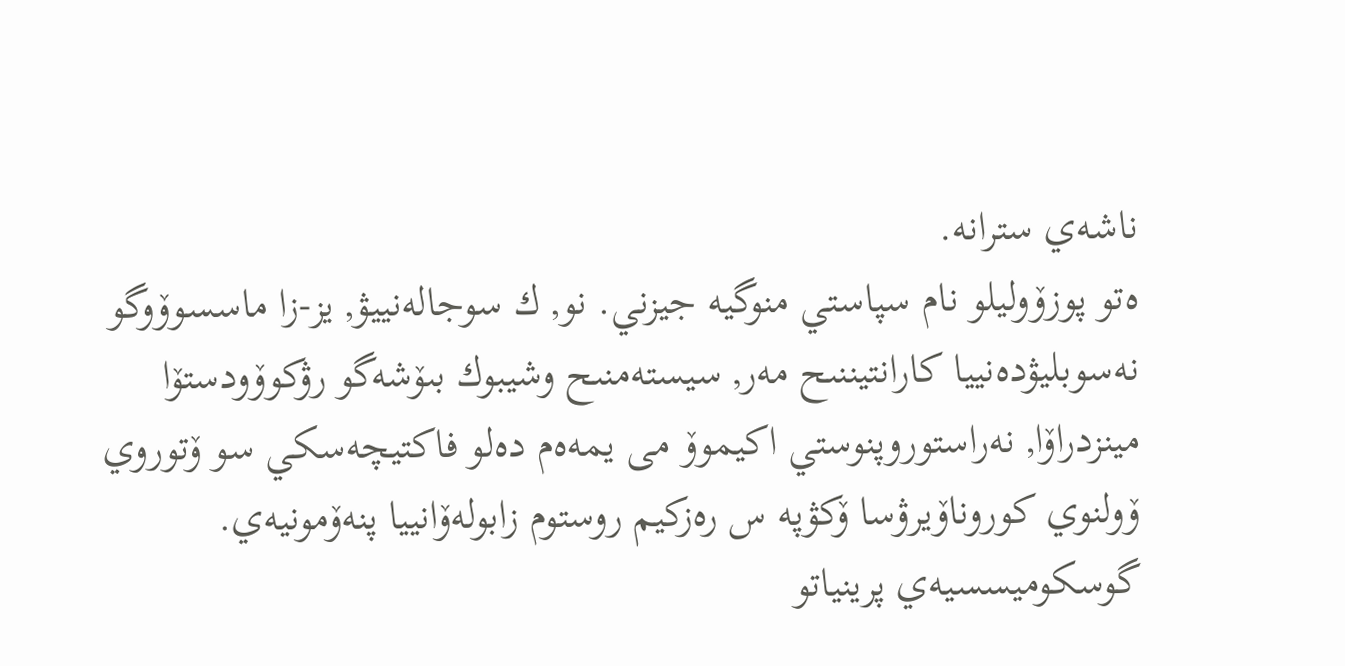ناشەي سترانە.
ەتو پوزۆوليلو نام سپاستي منوگيە جيزني. نو, ك سوجالەنييۋ, يز-زا ماسسوۆوگو نەسوبليۋدەنييا كارانتيننىح مەر, سيستەمنىح وشيبوك بىۆشەگو رۋكوۆودستۆا مينزدراۆا, نەراستوروپنوستي اكيموۆ مى يمەەم دەلو فاكتيچەسكي سو ۆتوروي ۆولنوي كوروناۆيرۋسا ۆكۋپە س رەزكيم روستوم زابولەۆانييا پنەۆمونيەي.
گوسكوميسسيەي پرينياتو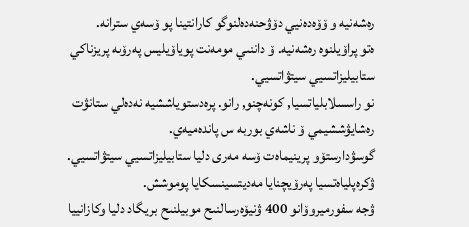رەشەنيە و ۆۆەدەنيي دۆۋحنەدەلنوگو كارانتينا پو ۆسەي سترانە.
ەتو پراۆيلنوە رەشەنيە. ۆ داننىي مومەنت پوياۆيليس پەرۆىە پريزناكي ستابيليزاتسيي سيتۋاتسيي.
نو راسسلابلياتسيا, كونەچنو, رانو. پرەدستوياششيە نەدەلي ستانۋت رەشايۋششيمي ۆ ناشەي بوربە س پاندەميەي.
گوسۋدارستۆو پرينيماەت ۆسە مەرى دليا ستابيليزاتسيي سيتۋاتسيي. ۋكرەپلياەتسيا پەرۆيچنايا مەديتسينسكايا پوموشش.
ۋجە سفورميروۆانو 400 ۋنيۆەرسالنىح موبيلنىح بريگاد دليا وكازانييا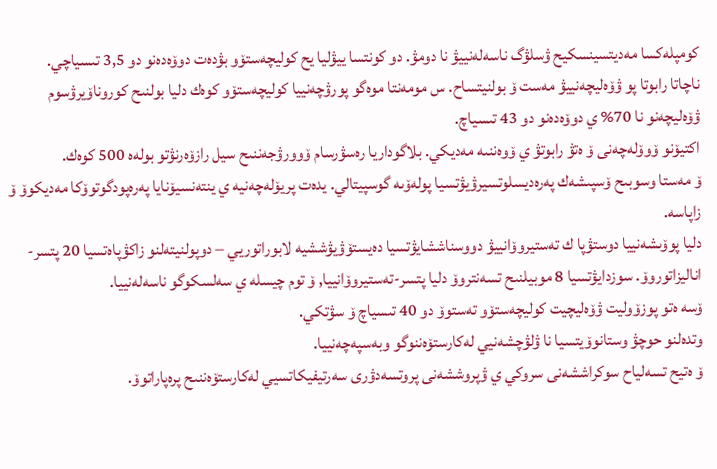كومپلەكسا مەديتسينسكيح ۋسلۋگ ناسەلەنييۋ نا دومۋ. دو كونتسا ييۋليا يح كوليچەستۆو بۋدەت دوۆەدەنو دو 3,5 تىسياچي.
ناچاتا رابوتا پو ۋۆەليچەنييۋ مەست ۆ بولنيتساح. س مومەنتا موەگو پورۋچەنييا كوليچەستۆو كوەك دليا بولنىح كوروناۆيرۋسوم ۋۆەليچەنو نا 70% ي دوۆەدەنو دو 43 تىسياچ.
اكتيۆنو ۆوۆلەچەنى ۆ ەتۋ رابوتۋ ي ۆوەننىە مەديكي. بلاگوداريا رەسۋرسام ۆوورۋجەننىح سيل رازۆەرنۋتو بولەە 500 كوەك.
ۆ مەستا وسوبىح ۆسپىشەك پەرەديسلوتسيرۋيۋتسيا پولەۆىە گوسپيتالي. يدەت پريۆلەچەنيە ي ينتەنسيۆنايا پەرەپودگوتوۆكا مەديكوۆ ۆ زاپاسە.
دليا پوۆىشەنييا دوستۋپا ك تەستيروۆانييۋ دووسناششايۋتسيا دەيستۆۋيۋششيە لابوراتوريي – دوپولنيتەلنو زاكۋپاەتسيا 20 پتسر-اناليزاتوروۆ. سوزدايۋتسيا 8 موبيلنىح تسەنتروۆ دليا پتسر-تەستيروۆانييا, ۆ توم چيسلە ي سەلسكوگو ناسەلەنييا.
ۆسە ەتو پوزۆوليت ۋۆەليچيت كوليچەستۆو تەستوۆ دو 40 تىسياچ ۆ سۋتكي.
وتدەلنو حوچۋ وستانوۆيتسيا نا ۋلۋچشەنيي لەكارستۆەننوگو وبەسپەچەنييا.
ۆ ەتيح تسەلياح سوكراششەنى سروكي ي ۋپروششەنى پروتسەدۋرى سەرتيفيكاتسيي لەكارستۆەننىح پرەپاراتوۆ.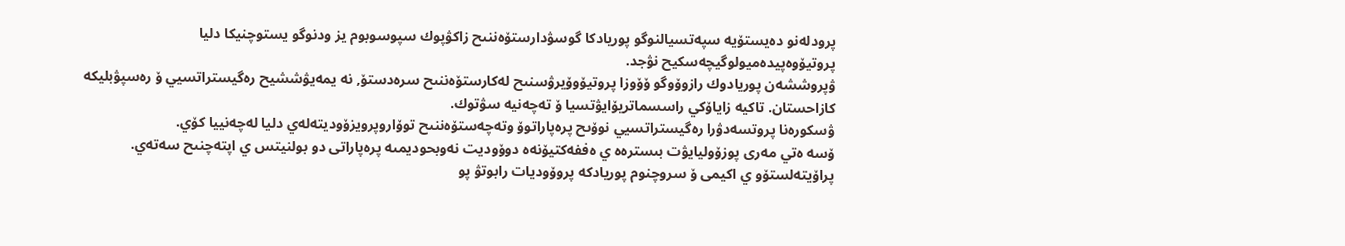پرودلەنو دەيستۆيە سپەتسيالنوگو پوريادكا گوسۋدارستۆەننىح زاكۋپوك سپوسوبوم يز ودنوگو يستوچنيكا دليا پروتيۆوەپيدەميولوگيچەسكيح نۋجد.
ۋپروششەن پوريادوك رازوۆوگو ۆۆوزا پروتيۆوۆيرۋسنىح لەكارستۆەننىح سرەدستۆ, نە يمەيۋششيح رەگيستراتسيي ۆ رەسپۋبليكە كازاحستان. تاكيە زاياۆكي راسسماتريۆايۋتسيا ۆ تەچەنيە سۋتوك.
ۋسكورەنا پروتسەدۋرا رەگيستراتسيي نوۆىح پرەپاراتوۆ وتەچەستۆەننىح توۆاروپرويزۆوديتەلەي دليا لەچەنييا كۆي.
ۆسە ەتي مەرى پوزۆوليايۋت بىسترەە ي ەففەكتيۆنەە دوۆوديت نەوبحوديمىە پرەپاراتى دو بولنيتس ي اپتەچنىح سەتەي.
پراۆيتەلستۆو ي اكيمى ۆ سروچنوم پوريادكە پروۆوديات رابوتۋ پو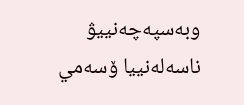وبەسپەچەنييۋ ناسەلەنييا ۆسەمي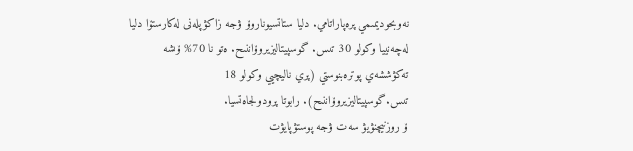نەوبحوديمىمي پرەپاراتامي. دليا ستاتسيوناروۆ ۋجە زاكۋپلەنى لەكارستۆا دليا لەچەنييا وكولو 30 تىس. گوسپيتاليزيروۆاننىح. ەتو نا 70% ۆىشە تەكۋششەي پوترەبنوستي (پري ناليچيي وكولو 18 تىس.گوسپيتاليزيروۆاننىح). رابوتا پرودولجاەتسيا.
ۆ روزنيچنۋيۋ سەت ۋجە پوستۋپايۋت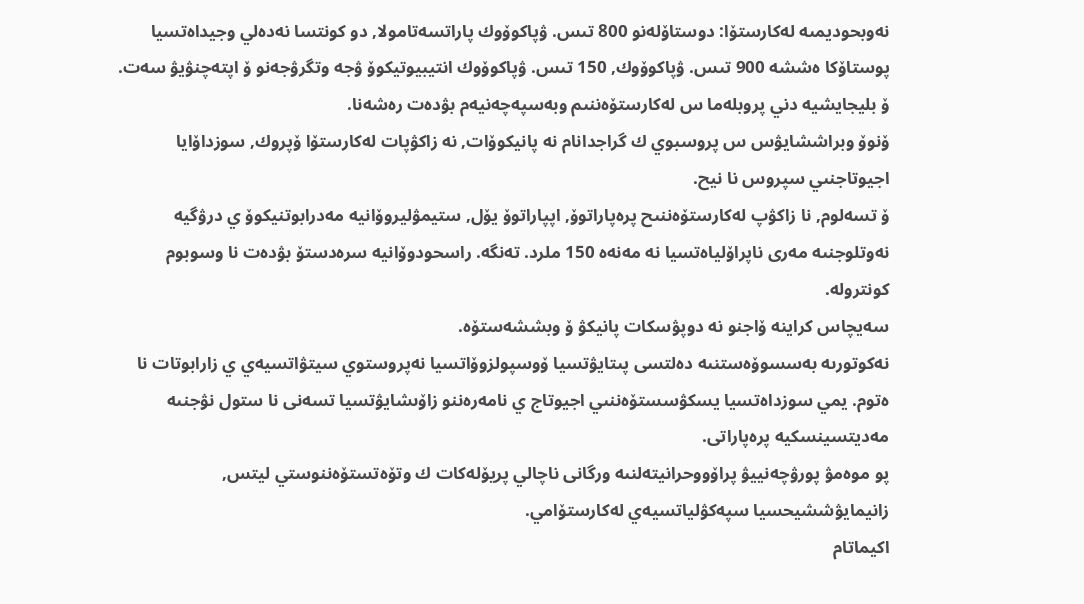نەوبحوديمىە لەكارستۆا: دوستاۆلەنو 800 تىس. ۋپاكوۆوك پاراتسەتامولا, دو كونتسا نەدەلي وجيداەتسيا پوستاۆكا ەششە 900 تىس. ۋپاكوۆوك, 150 تىس. ۋپاكوۆوك انتيبيوتيكوۆ ۋجە وتگرۋجەنو ۆ اپتەچنۋيۋ سەت.
ۆ بليجايشيە دني پروبلەما س لەكارستۆەننىم وبەسپەچەنيەم بۋدەت رەشەنا.
ۆنوۆ وبراششايۋس س پروسبوي ك گراجدانام نە پانيكوۆات, نە زاكۋپات لەكارستۆا ۆپروك, سوزداۆايا اجيوتاجنىي سپروس نا نيح.
ۆ تسەلوم, نا زاكۋپ لەكارستۆەننىح پرەپاراتوۆ, اپپاراتوۆ يۆل, ستيمۋليروۆانيە مەدرابوتنيكوۆ ي درۋگيە نەوتلوجنىە مەرى ناپراۆلياەتسيا نە مەنەە 150 ملرد. تەنگە. راسحودوۆانيە سرەدستۆ بۋدەت نا وسوبوم كونترولە.
سەيچاس كراينە ۆاجنو نە دوپۋسكات پانيكۋ ۆ وبششەستۆە.
نەكوتورىە بەسسوۆەستنىە دەلتسى پىتايۋتسيا ۆوسپولزوۆاتسيا نەپروستوي سيتۋاتسيەي ي زارابوتات نا ەتوم. يمي سوزداەتسيا يسكۋسستۆەننىي اجيوتاج ي نامەرەننو زاۆىشايۋتسيا تسەنى نا ستول نۋجنىە مەديتسينسكيە پرەپاراتى.
پو موەمۋ پورۋچەنييۋ پراۆووحرانيتەلنىە ورگانى ناچالي پريۆلەكات ك وتۆەتستۆەننوستي ليتس, زانيمايۋششيحسيا سپەكۋلياتسيەي لەكارستۆامي.
اكيماتام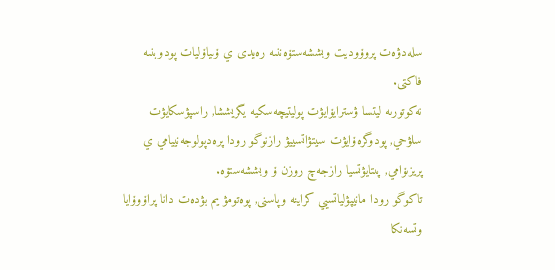سلەدۋەت پروۆوديت وبششەستۆەننىە رەيدى ي ۆىياۆليات پودوبنىە فاكتى.
نەكوتورىە ليتسا ۋسترايۆايۋت پوليتيچەسكيە يگريششا, راسپۋسكايۋت سلۋحي, پودوگرەۆايۋت سيتۋاتسييۋ رازنوگو رودا پرەدپولوجەنييامي ي پريزىۆامي, پىتايۋتسيا رازجەچ روزن ۆ وبششەستۆە.
تاكوگو رودا مانيپۋلياتسيي كراينە وپاسنى, پوەتومۋ يم بۋدەت دانا پراۆوۆايا وتسەنكا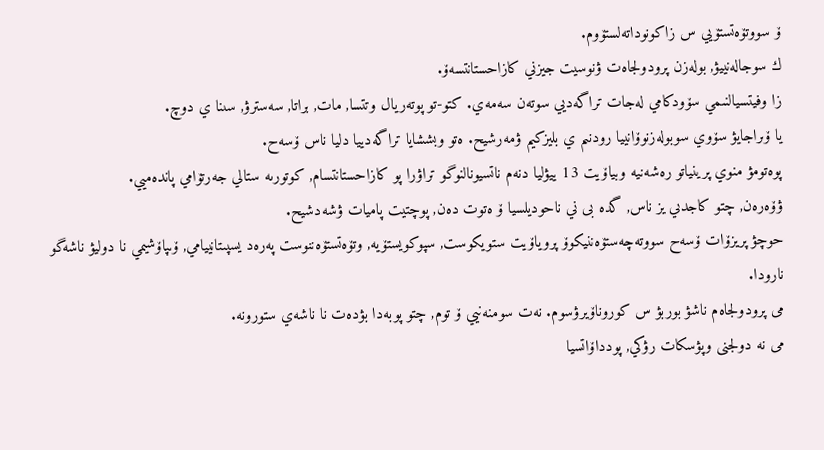ۆ سووتۆەتستۆيي س زاكونوداتەلستۆوم.
ك سوجالەنييۋ, بولەزن پرودولجاەت ۋنوسيت جيزني كازاحستانتسەۆ.
زا وفيتسيالنىمي سۆودكامي لەجات تراگەديي سوتەن سەمەي. كتو-تو پوتەريال وتتسا, مات, براتا, سەسترۋ, سىنا ي دوچ.
يا ۆىراجايۋ سۆوي سوبولەزنوۆانييا رودنىم ي بليزكيم ۋمەرشيح. ەتو وبششايا تراگەدييا دليا ناس ۆسەح.
پوەتومۋ منوي پرينياتو رەشەنيە وبياۆيت 13 ييۋليا دنەم ناتسيونالنوگو تراۋرا پو كازاحستانتسام, كوتورىە ستالي جەرتۆامي پاندەميي.
ۋۆەرەن, چتو كاجدىي يز ناس, گدە بى ني ناحوديلسيا ۆ ەتوت دەن, پوچتيت پاميات ۋشەدشيح.
حوچۋ پريزۆات ۆسەح سووتەچەستۆەننيكوۆ پروياۆيت ستويكوست, سپوكويستۆيە, وتۆەتستۆەننوست پەرەد يسپىتانييامي, ۆىپاۆشيمي نا دوليۋ ناشەگو نارودا.
مى پرودولجاەم ناشۋ بوربۋ س كوروناۆيرۋسوم. نەت سومنەنيي ۆ توم, چتو پوبەدا بۋدەت نا ناشەي ستورونە.
مى نە دولجنى وپۋسكات رۋكي, پودداۆاتسيا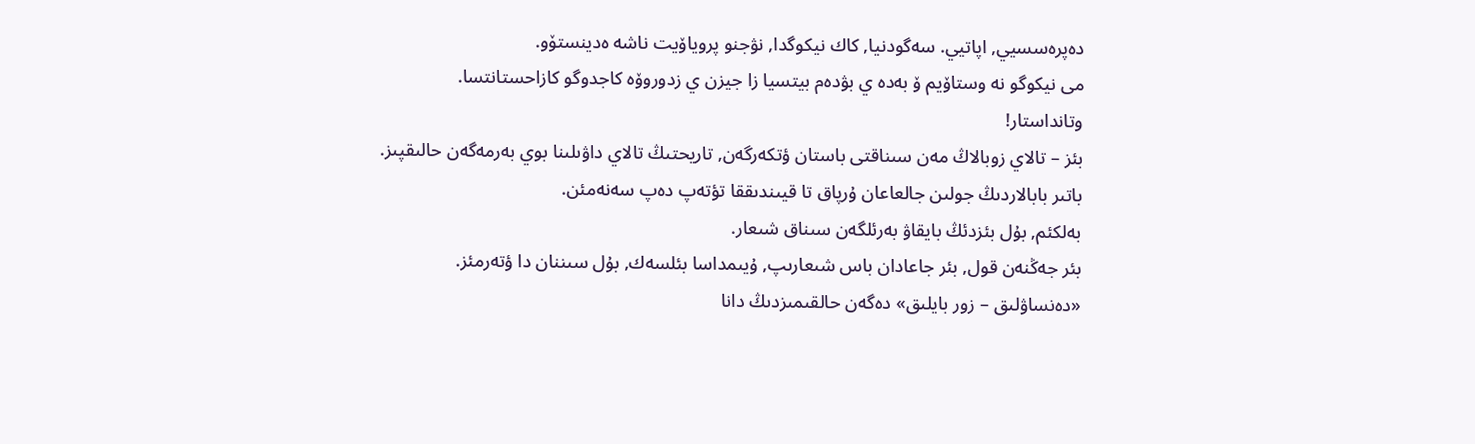دەپرەسسيي, اپاتيي. سەگودنيا, كاك نيكوگدا, نۋجنو پروياۆيت ناشە ەدينستۆو.
مى نيكوگو نە وستاۆيم ۆ بەدە ي بۋدەم بيتسيا زا جيزن ي زدوروۆە كاجدوگو كازاحستانتسا.
وتانداستار!
بئز – تالاي زوبالاڭ مەن سىناقتى باستان ؤتكەرگەن, تاريحتىڭ تالاي داۋىلىنا بوي بەرمەگەن حالىقپىز.
باتىر بابالاردىڭ جولىن جالعاعان ۇرپاق تا قيىندىققا تؤتەپ دەپ سەنەمئن.
بەلكئم, بۇل بئزدئڭ بايقاۋ بەرئلگەن سىناق شىعار.
بئر جەڭنەن قول, بئر جاعادان باس شىعارىپ, ۇيىمداسا بئلسەك, بۇل سىننان دا ؤتەرمئز.
«دەنساۋلىق – زور بايلىق» دەگەن حالقىمىزدىڭ دانا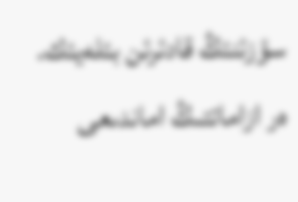سؤزئنئڭ قادئرئن بئلەيئك.
ەر ازاماتتىڭ اماندىعى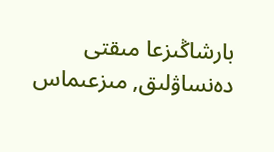بارشاڭىزعا مىقتى دەنساۋلىق, مىزعىماس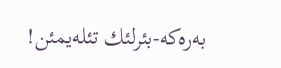بەرەكە-بئرلئك تئلەيمئن!